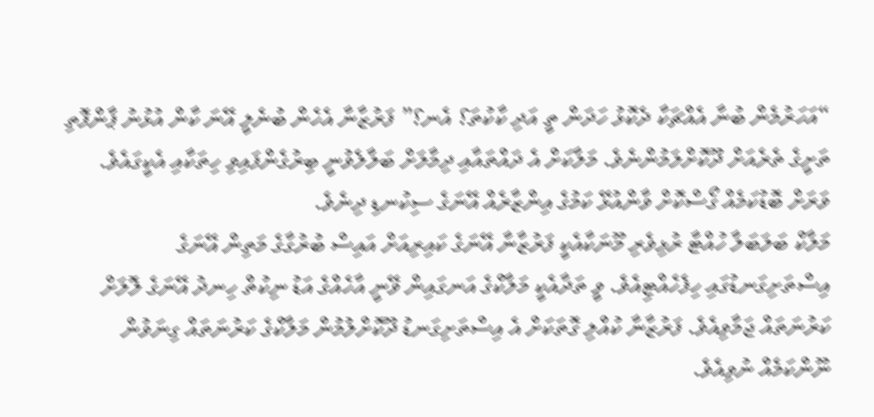“އަހަރުމެން ބުނާ އެއްޗަކާ ދެކޮޅު ހަދަން ތީ އަދި ކާކުތަ؟ އެނ؟” ފަރުޒާނާ އެހެން ބުނެލީ އޭނަ ކާން އުޅުނު ޕާންފޮތި ތަށީގެ ތެރެއަށް ދޫކޮށްލަމުންނެވެ. މަލާކަށް އެ ދައްތައާއި ދިމާލަށް ބަލާލެވުނީ ބިރުގެންފައިވި ހިތަކާއި އެކީގައެވެ. ވަރަށް ބޮޑުކަމެއް ގޯސްކޮށް ވާންއުޅޭ ކަމުގެ އިންޒާރެއް އޭނަގެ ސިކުނޑި ދިނެވެ.
މަލާކް ބަލަބަލާ ހުއްޓާ ރުޅިވެރި މޫނަކާއެކީ ފަރުޒާނާ އޭނަގެ ކައިރިއަށް އައިސް ބުރުގާގެ މަތިން އޭނަގެ އިސްތަށިގަނޑުގައި ހިފެހެއްޓިއެވެ. ވީ ތަދާއެކީ މަލާކްގެ އަނގައިން ވޭނީ އާހެއްގެ އަޑު ނިކުތް ހިނދު އޭނަގެ ލޮލަށް ކަރުނަތައް ޖަމާވިއެވެ. ފަރުޒާނާ ކުއްލި ގޮތަކަށް އެ އިސްތަށިގަނޑު ދޫކޮށްލުމުން މަލާކްގެ ކަރުނަތައް ގިނަވުން ނޫންކަމެއް ނުވިއެވެ.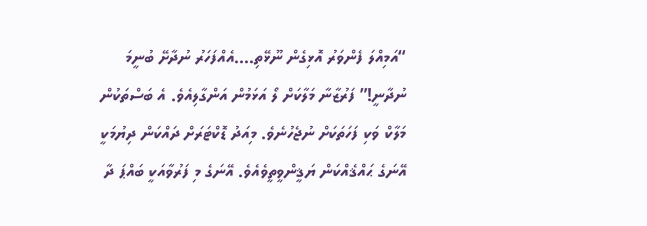“އަމިއްލަ ފެންވަރު އޮޅިގެން ނޫޅޭތި….އެއްފަހަރު ނުދާށޭ ބުނީމަ ނުދާނީ!” ފަރުޒާނާ މަލާކަށް ލޯ އަޅަމުން އަންގާލިއެވެ. އެ ބަސްތަކުން މަލާކް ވަކި ފަހަތަކަށް ނުޖެހުނެވެ. މިއަދު ޑޮކްޓަރަށް ދައްކަން ދިޔުމަކީ އޭނަގެ ޙައްޤެއްކަން ޔަޤީންވީތީވެއެވެ. އޭނަގެ މި ފަރުވާއަކީ ބައްޕަ ދާ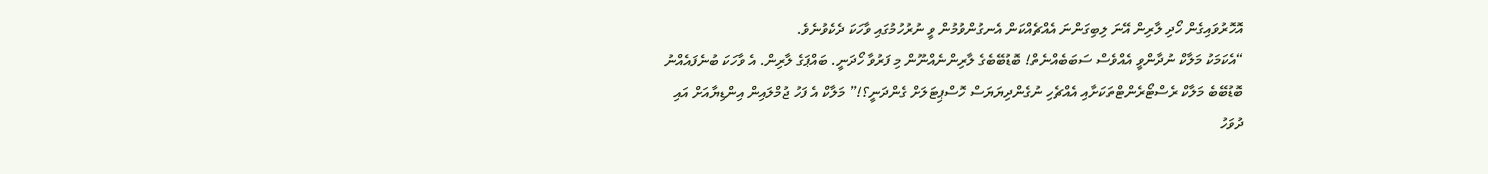އޮހޮރުވައިގެން ހޯދި ލާރިން އޭނަ ލިބިގަންނަ އެއްޗެއްކަން އެނގުންވުމުން ވީ ނުރުހުމުގައި ވާހަކަ ދެކެވުނެވެ.
“އެކަމަކު މަލާކް ނުދާންވީ އެއްވެސް ސަބަބެއްނެތް! ބޮޑުބޭބެގެ ލާރިންނެއްނޫން މި ފަރުވާ ހޯދަނީ. ބައްޕަގެ ލާރިން. އެ ވާހަކަ ބުނެފައެއްނު ބޮޑުބޭބެ މަލާކް ރެސްޓޯރެންޓްތަކަށާއި އެއްޗެހި ނުގެންދިޔަޔަސް ހޮސްޕިޓަލަށް ގެންދަނީ؟!” މަލާކް އެ ފަހު ޖުމްލައިން އިންޑިޔާއަށް އައި ދުވަހު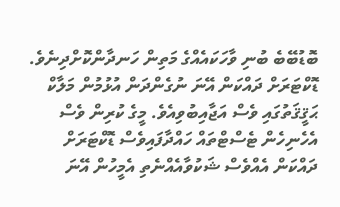ބޮޑުބޭބެ ބުނި ވާހަކައެއްގެ މަތިން ހަނދާންކޮށްދިނެވެ. ޑޮކްޓަރަށް ދައްކަން އޭނަ ނުގެންދަން އުޅުމުން މަލާކް ޙަޤީޤަތުގައި ވެސް އަޖާއިބުވިއެވެ. މީގެ ކުރިން ވެސް އެހެނިހެން ޓެސްޓްތައް ހައްދާފައިވެސް ޑޮކްޓަރަށް ދައްކަން އެއްވެސް ޝަކުވާއެއްނެތި އެމީހުން އޭނަ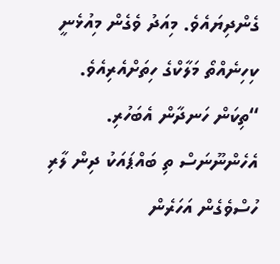ގެންދިޔައެވެ. މިއަދު ވެގެން މިއުޅެނީ ކިހިނެއްތޯ މަލާކްގެ ހިތަށްއެރިއެވެ.
“ތިކަން ހަނދާން އެބަހުރި. އެހެންނޫނަސް ތި ބައްޕައަކު ދިން ލާރި ހުސްވެގެން އަހަރެން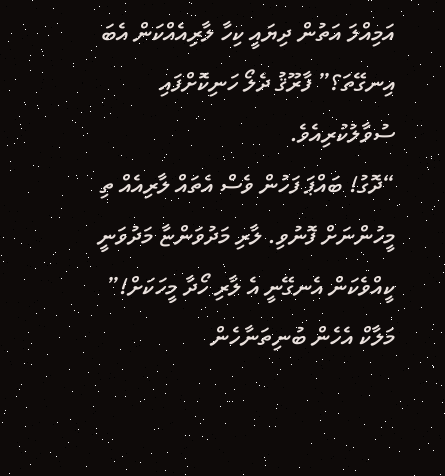އަމިއްލަ އަތުން ދިޔައީ ކިހާ ލާރިއެއްކަން އެބަ އިނގޭތަ؟” ފާރޫޤު ދެލޯ ހަނިކޮށްފައި ސުވާލުކުރިއެވެ.
“ދޮގު! ބައްޕަ ފަހުން ވެސް އެތައް ލާރިއެއް ތި މީހުންނަށް ފޮނުވި. ލާރި މަދުވަންޏާ މަދުވަނީ ކީއްވެކަން އެނގޭނީ އެ ލާރި ހޯދާ މީހަކަށް!” މަލާކް އެހެން ބުނިތަނާހެން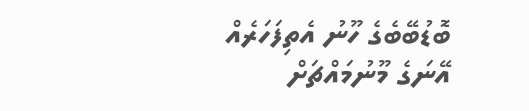ބޮޑުބޭބެގެ ހޫނު އެތިފަހަރެއް އޭނަގެ މޫނުމައްޗަށް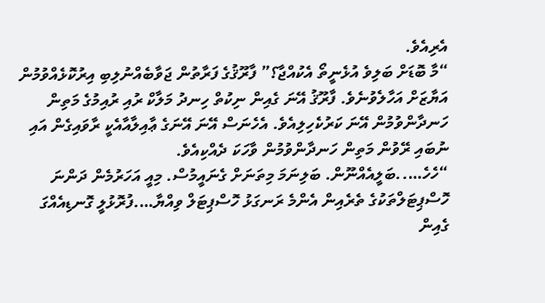އެރިއެވެ.
“މާ ބޮޑަށް ބަލިވެ އުޅެނީތޯ އެކުއްޖާ؟” ފާރޫޤުގެ ފަރާތުން ޖަވާބެއްނުލިބި އިރުކޮޅެއްވުމުން އަޔާޒަށް އަހާލެވުނެވެ. ފާރޫޤު އޭނަ ގެއިން ނިކުތް ހިނދު މަލާކް ރުއި ރުއިމުގެ މަތިން ހަނދާންވުމުން އޭނަ ކަރުކެހިލިއެވެ. އެހެނަސް އޭނަ އޭނަގެ ޢާއިލާއާއެކީ ރާވައިގެން އައި ނުބައި ރޭވުން މަތިން ހަނދާންވުމުން ވާހަކަ ދެއްކިއެވެ.
“ހެހެ…..ބަލީއެއްނޫން. ބަލިނަމަ މިތަނަށް ގެނައީމުސް. މިއީ އަހަރުމެން ދަންނަ ހޮސްޕިޓަލްތަކުގެ ތެރެއިން އެންމެ ރަނގަޅު ހޮސްޕިޓަލް ވިއްޔާ….ފުރޮޅުލީ ގޮނޑިއެއްގަ ގެއިން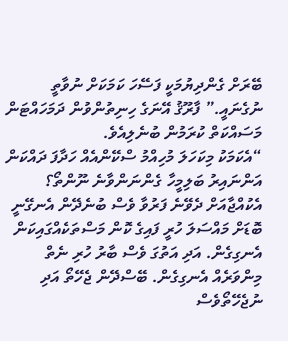ބޭރަށް ގެންދިޔުމަކީ ފަސޭހަ ކަމަކަށް ނުވާތީ ނުގެނައީ.” ފާރޫޤު އޭނަގެ ހިނިތުންވުން ދަމަހައްޓަން މަސައްކަތް ކުރަމުން ބުނެލިއެވެ.
“އެކަމަކު މިކަހަލަ މުހިއްމު ސްކޭންއެއް ހަދާފަ ދައްކަން އަންނައިރު ބަލިމީހާ ގެންނަންވާނެ ނޫންތޯ؟ އެކުއްޖާއަށް ދެވޭނެ ފަރުވާ ވެސް ބުނެދޭން އެނގޭނީ ބޮޑަށް މައްސަލަ ހުރީ ފައިގެ ކޮން މަސްތަކެއްގައިކަން އެނގިގެން. އަދި އަތުގަ ވެސް ބާރު ހުރި ނެތް މިންވަރެއް އެނގިގެން. ބޭސްދޭން ޖެހޭތޯ އަދި ނުޖެހޭތޯވެސް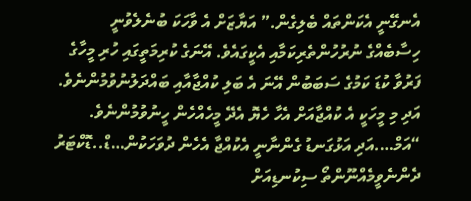އެނގޭނީ އެކަންތައް ބެލިގެން.” އަޔާޒަށް އެ ވާހަކަ ބުނެލެވުނީ ހިސާބެއްގެ ނުރުހުންތެރިކަމާއި އެކީގައެވެ. އޭނަގެ ކުރިމަތީގައި ހުރި މީހާގެ ފަރުވާ ކުޑަ ކަމުގެ ސަބަބުން އޭނަ އެ ބަލި ކުއްޖާއާއި ބައްދަލުނުވުމުންނެވެ. އަދި މި މީހަކީ އެ ކުއްޖާއަށް އެހާ ހެޔޮ އެދޭ މީހެއްހެން ހީނުވުމުންނެވެ.
“އަމް….އަދި އަޅުގަނޑު ގެންނާނީ އެކުއްޖާ އެހެން ދުވަހަކުން…ޑް..ޑޮކްޓަރު ދެންނެވީމެއްނޫންތޯ ސިކުނޑިއަށް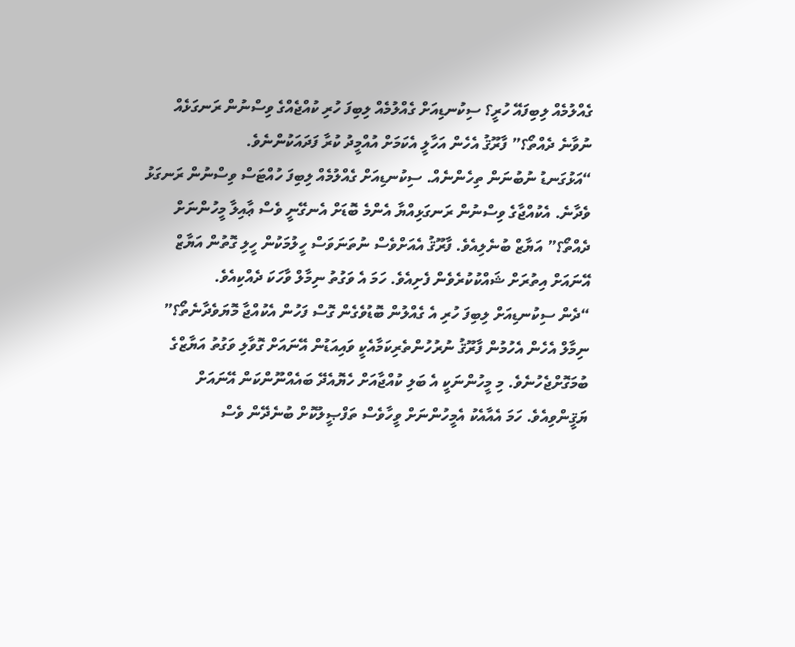ގެއްލުމެއް ލިބިފައޭ ހުރީ؟ ސިކުނޑިއަށް ގެއްލުމެއް ލިބިފަ ހުރި ކުއްޖެއްގެ ވިސްނުން ރަނގަޅެއް ނުވާނެ ދެއްތޯ؟” ފާރޫޤު އެހެން އަހާލީ އެކަމަށް އުއްމީދު ކުރާ ފަދައަކުންނެވެ.
“އަޅުގަނޑު ނުބުނަން ތިހެންނެއް. ސިކުނޑިއަށް ގެއްލުމެއް ލިބިފަ ހުއްޓަސް ވިސްނުން ރަނގަޅު ވެދާނެ. އެކުއްޖާގެ ވިސްނުން ރަނގަޅިއްޔާ އެންމެ ބޮޑަށް އެނގޭނީ ވެސް ޢާއިލާ މީހުންނަށް ދެއްތޯ؟” އަޔާޒް ބުނެލިއެވެ. ފާރޫޤު އެއަށްވެސް ނުތަނަވަސް ހީލުމަކުން ހީލި ގޮތުން އަޔާޒް އޭނައަށް އިތުރަށް ޝައްކުކުރެވެން ފެށިއެވެ. ހަމަ އެ ވަގުތު ނިމާލް ވާހަކަ ދެއްކިއެވެ.
“ދެން ސިކުނޑިއަށް ލިބިފަ ހުރި އެ ގެއްލުން ބޮޑުވެގެން ގޮސް ފަހުން އެކުއްޖާ މޮޔަވެދާނެތޯ؟” ނިމާލް އެހެން އެހުމުން ފާރޫޤު ނުރުހުންތެރިކަމާއެކީ ވައިއަޑުން އޭނައަށް ގޮވާލި ވަގުތު އަޔާޒްގެ ބުމަގޮށްޖެހުނެވެ. މި މީހުންނަކީ އެ ބަލި ކުއްޖާއަށް ހެޔޮއެދޭ ބައެއްނޫންކަން އޭނައަށް ޔަޤީންވިއެވެ. ހަމަ އެއާއެކު އެމީހުންނަށް ވީހާވެސް ތަފްޞީލުކޮށް ބުނެދޭން ވެސް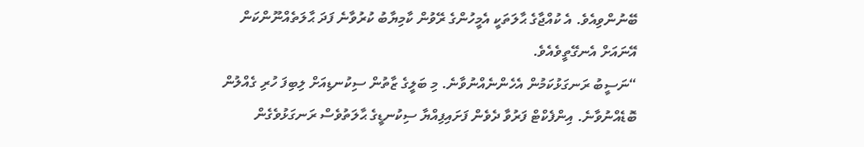ބޭނުންވިއެވެ. އެ ކުއްޖާގެ ޙާލަތަކީ އެމީހުންގެ ރޭވުން ކާމިޔާބު ކުރުވާނެ ފަދަ ޙާލަތެއްނޫންކަން އޭނައަށް އެނގޭތީވެއެވެ.
“ނަސީބު ރަނގަޅުކަމުން އެހެންނެއްނުވާނެ. މި ބަލީގެ ޒާތުން ސިކުނޑިއަށް ލިބިފަ ހުރި ގެއްލުން ބޮޑެއްނުވާނެ. އިންފެކްޓް ފަރުވާ ދެވެން ފަށައިފިއްޔާ ސިކުނޑީގެ ޙާލަތުވެސް ރަނގަޅުވެގެން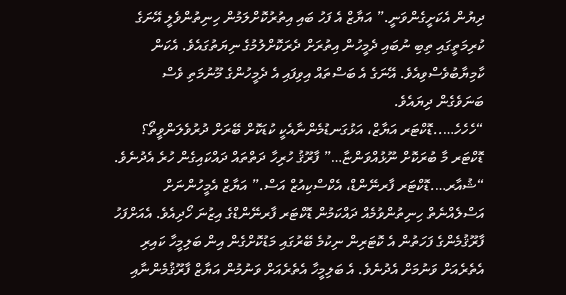ދިޔުން އެކަށީގެންވަނީ.” އަޔާޒް އެ ފަހު ބައި އިތުރުކޮށްލަމުން ހިނިތުންވެލީ އޭނަގެ ކުރިމަތީގައި ތިބި ނުބައި ދެމީހުން އިތުރަށް ދެރަކޮށްލުމުގެ ނިޔަތުގައެވެ. އެކަން ކާމިޔާބުވެސްވިއެވެ. އޭނަގެ އެ ބަސްތައް އިވިފައި އެ ދެމީހުންގެ މޫނުމަތި ވެސް ބަނަވެގެން ދިޔައެވެ.
“ހެހެހެ…..ޑޮކްޓަރ އަޔާޒް، އަޅުގަނޑުމެންނާއެކީ ކުޑަކޮށް ބޭރަށް ދުރުވެލަންވީތޯ؟ ޑޮކްޓަރ މާ ބުރަކޮށް ނޫޅުއްވަންޏާ…” ފާރޫޤު ހުރިހާ ދަތްތައް ދައްކައިގެން ހުރެ އެދުނެވެ.
“ޝުއާރ….ޑޮކްޓަރ ފާރނޭންޑް، އެކްސްކިއުޒް އަސް.” އަޔާޒް އެމީހުންނަށް އަސްލެއްނެތް ހިނިތުންވުމެއް ދައްކަމުން ޑޮކްޓަރ ފާރނޭންޑްގެ އިޒުނަ ހޯދިއެވެ. އެއަށްފަހު ފާރޫޤުމެންގެ ފަހަތުން އެ ކޮޓަރިން ނިކުމެ ބޭރުގައި މަޑުކޮށްގެން އިން ބަލިމީހާ ކައިރި އެތެރެއަށް ވަނުމަށް އެދުނެވެ. އެ ބަލިމީހާ އެތެރެއަށް ވަނުމުން އަޔާޒް ފާރޫޤުމެންނާއި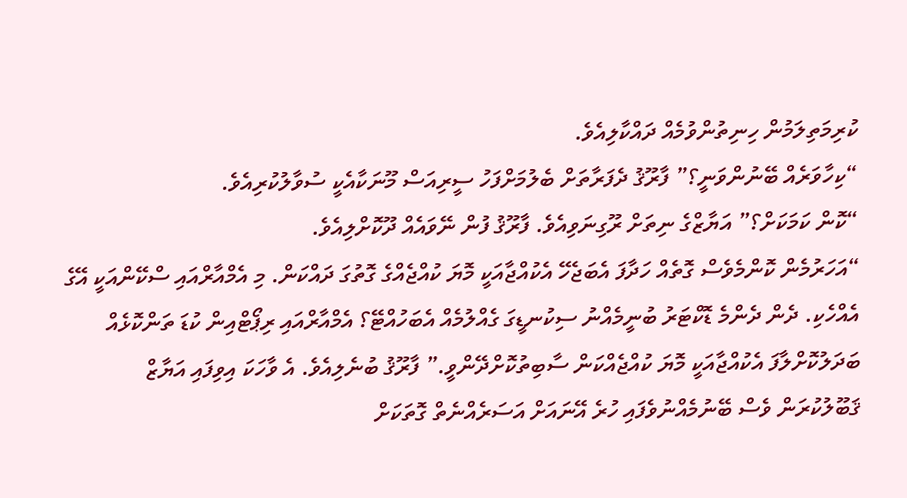ކުރިމަތިލަމުން ހިނިތުންވުމެއް ދައްކާލިއެވެ.
“ކިހާވަރެއް ބޭނުންވަނީ؟” ފާރޫޤު ދެފަރާތަށް ބެލުމަށްފަހު ސީރިއަސް މޫނަކާއެކީ ސުވާލުކުރިއެވެ.
“ކޮން ކަމަކަށް؟” އަޔާޒްގެ ނިތަށް ރޫގިނަވިއެވެ. ފާރޫޤު ފުން ނޭވައެއް ދޫކޮށްލިއެވެ.
“އަހަރުމެން ކޮންމެވެސް ގޮތެއް ހަދާފަ އެބަޖެހޭ އެކުއްޖާއަކީ މޮޔަ ކުއްޖެއްގެ ގޮތުގަ ދައްކަން. މި އެމްއާރްއައި ސްކޭންއަކީ އޭގެ އެއްހެކި. ދެން ދެންމެ ޑޮކްޓަރު ބުނީމެއްނު ސިކުނޑީގަ ގެއްލުމެއް އެބަހުއްޓޭ؟ އެމްއާރްއައި ރިޕޯޓްއިން ކުޑަ ތަންކޮޅެއް ބަދަލުކޮށްލާފަ އެކުއްޖާއަކީ މޮޔަ ކުއްޖެއްކަން ސާބިތުކޮށްދޭންވީ.” ފާރޫޤު ބުނެލިއެވެ. އެ ވާހަކަ އިވިފައި އަޔާޒް ޤަބޫލުކުރަން ވެސް ބޭނުމެއްނުވެފައި ހުރެ އޭނައަށް އަސަރެއްނެތް ގޮތަކަށް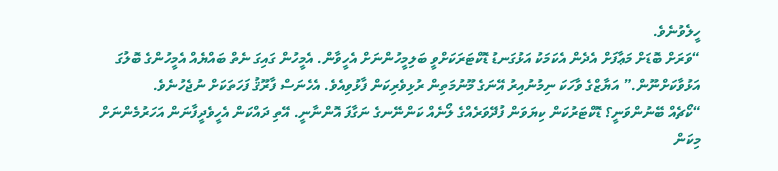ހީލެވުނެވެ.
“ވަރަށް ބޮޑަށް މަޢާފަށް އެދެން އެކަމަކު އަޅުގަނޑު ޑޮކްޓަރަކަށްވީ ބަލިމީހުންނަށް އެހީވާން. އެމީހުން ގައިގަ ނެތް ބައްޔެއް އެމީހުންގެ ބޮލުގަ އަޅުވާކަށްނޫން.” އަޔާޒްގެ ވާހަކަ ނިމުނުއިރު އޭނަގެ މޫނުމަތިން ރުޅިވެރިކަން ފާޅުވިއެވެ. އެހެނަސް ފާރޫޤު ފަހަތަކަށް ނުޖެހުނެވެ.
“ކޯޗެއް ބޭނުންވަނީ؟ ޑޮކްޓަރުކަން ކިޔަވަން ފުދޭވަރެއްގެ ލޯނެއް ކަންނޭނގެ ނަގާފަ އޮންނާނީ. އޭތި ދައްކަން އެހީވެދީފާނަން އަހަރުމެންނަށް މިކަން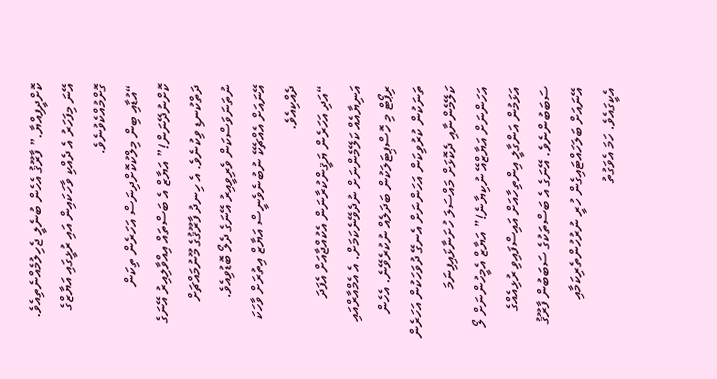ކޮށްދީފިއްޔާ.” ފާރޫޤު އެހެން ބުނެލީ ޖެހިލުމެއްނެތިއެވެ. އޭނަ މިފަހަރު އެ ދެއްކި ވާހަކައިން އައި ރުޅީގައި އަޔާޒްގެ ގޮށްމުއްކެވުނެވެ.
“އުޑާއި ބިން މިލްކުކޮށްދިނަސް އަހަރެން ތިކަން ކޮށްނުދޭނަން!” އަޔާޒް އެ ބަސްތައް އިއްވާލިއިރު އޭނަގެ ދަތްކުނޑި ވިކުނެވެ. އެ ހިނދު ފާރޫޤުގެ މޫނުމައްޗަށް ނުތަނަވަސްކަން ވެރިވީއިރު އޭނަގެ ދެލޯ ބޮޑުވިއެވެ. އޭނައަށް އެއްޗެކޭ ނުބުނެވެނީސް އަޔާޒް އިތުރަށް ވާހަކަ ދެއްކިއެވެ.
“އަދި އަހަރެން ޔަޤީންކުރާނަން އެކުއްޖާއަށް އެފަދަ އަނިޔާއެއް ކަލޭމެންނަށް ނުދެވޭނެކަމަށް. އެ އެމްއާރްއައި ރިޕޯޓް މި ހޮސްޕިޓަލަކުން ބަދަލެއް ނުކުރެވޭނެ. އެހެން ތަނަކުން ކުރުވިކަން އަހަންނަށް އެނގޭ ދުވަހަކުން އަހަރެން ކަލޭމެންނާއި ދެކޮޅަށް މައްސަލަ ހުށަނާޅައިފިނަމަ އަހަންނަށް އަޔާޒްއޭ ނުކިޔާނެ!” އަޔާޒް އެމީހުންނަށް ލޯ އަޅަމުން އަންގާލީ އިންތިހާއަށް އައިސްފައިވި ރުޅިއެއްގެ ސަބަބުންނެވެ. އޭނަގެ އެ ބަސްތަކުގެ ސަބަބުން ފާރޫޤު އޭނައަށް ބަލަހައްޓައިގެން ހުރީ ނުރުހުންތެރިކަމާއި އެކީގައެވެ. ހަމަ އެވަގުތު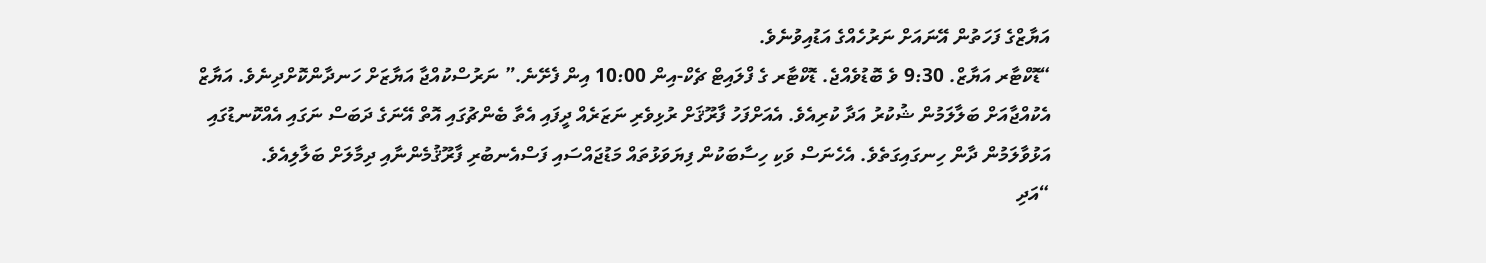އަޔާޒްގެ ފަހަތުން އޭނައަށް ނަރުހެއްގެ އަޑުއިވުނެވެ.
“ޑޮކްޓާރ އަޔާޒް. 9:30 ވެ ބޮޑުވެއްޖެ. ޑޮކްޓާރ ގެ ފްލައިޓް ޗެކް-އިން 10:00 އިން ފެށޭނެ.” ނަރުސްކުއްޖާ އަޔާޒަށް ހަނދާންކޮށްދިނެވެ. އަޔާޒް އެކުއްޖާއަށް ބަލާލަމުން ޝުކުރު އަދާ ކުރިއެވެ. އެއަށްފަހު ފާރޫޤަށް ރުޅިވެރި ނަޒަރެއް ދީފައި އެތާ ބެންޗުގައި އޮތް އޭނަގެ ދަބަސް ނަގައި އެއްކޮނޑުގައި އަޅުވާލަމުން ދާން ހިނގައިގަތެވެ. އެހެނަސް ވަކި ހިސާބަކުން ފިޔަވަޅުތައް މަޑުޖައްސައި ފަސްއެނބުރި ފާރޫޤުމެންނާއި ދިމާލަށް ބަލާލިއެވެ.
“އަދި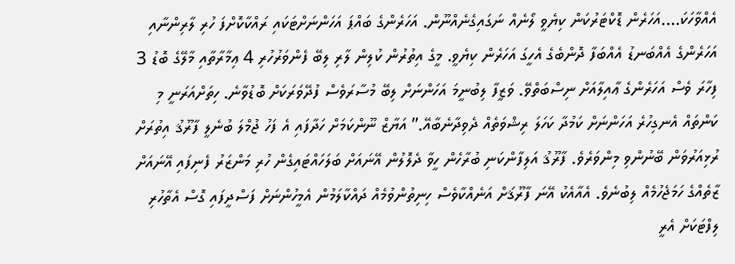އެއްވާހަކަ….އަހަރެން ޑޮކްޓަރުކަން ކިޔެވީ ލޯނެއް ނަގައިގެނެއްނޫން. އަހަރެންގެ ބައްޕަ އަހަންނަށްޓަކައި ރައްކާކޮށްފަ ހުރި ލާރިންނާއި އަހަރެންގެ އެއްބަނޑު އެއްބަފާ ދޮންބެގެ އެހީގަ އަހަރެން ކިޔެވީ. މީގެ އިތުރުން ކުލިން ލާރި ލިބޭ ފެންވަރުހުރި 4 ޢިމާރާތާއި މާލޭގެ ބޮޑު 3 ފިހާރަ ވެސް އަހަރެންގެ ޢާއިލާއަށް ނިސްބަތްވޭ. ވަޒީފާ ލިބުނީމަ އަހަންނަށް ލިބޭ މުސާރަވެސް ފުދޭވަރަކަށް ބޮޑުވާނެ. ހިތަށްއަރަނީ މި ކަންތައް އެނގިހުރެ އަހަންނަށް ކަމުދާ ކަހަލަ ރިޝްވަތެއް ދެވިދާނެބާއޭ.” އަޔާޒް ނޫންކަމަށް ހަދާފައި އެ ފަހު ޖުމްލަ ބުނެލީ ފާރޫޤު އިތުރަށް ރުޅިއަރުވަން ބޭނުންވި މިންވަރެވެ. ފާރޫޤު އަލިފާންކަނި ބުރާހެން ހީވާ ދެލޮލުން އޭނައަށް ބަލަހައްޓައިގެން ހުރި މަންޒަރު ފެނިފައި އޭނައަށް ޒާތެއްގެ ހަމަޖެހުމެއް ލިބުނެވެ. އެއާއެކު އޭނަ ފާރޫޤަށް އަނެއްކާވެސް ހިނިތުންވުމެއް ދައްކާލަމުން އެމީހުންނަށް ފަސްދީފައި ގޮސް އެތާހުރި ލިފްޓަކަށް އެރީ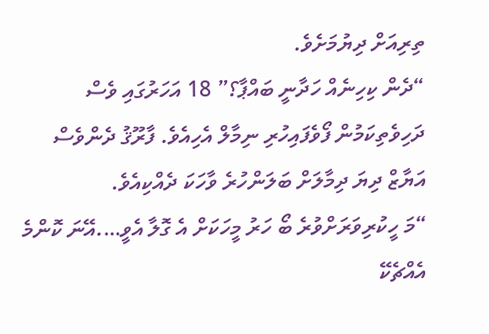ތިރިއަށް ދިޔުމަށެވެ.
“ދެން ކިހިނެއް ހަދާނީ ބައްޕާ؟” 18 އަހަރުގައި ވެސް ދަހިވެތިކަމުން ފޯވެފައިހުރި ނިމާލް އެހިއެވެ. ފާރޫޤު ދެންވެސް އަޔާޒް ދިޔަ ދިމާލަށް ބަލަންހުރެ ވާހަކަ ދެއްކިއެވެ.
“މަ ހީކުރިވަރަށްވުރެ ބޯ ހަރު މީހަކަށް އެ ގޮލާ އެވީ….އޭނަ ކޮންމެ އެއްޗެކޭ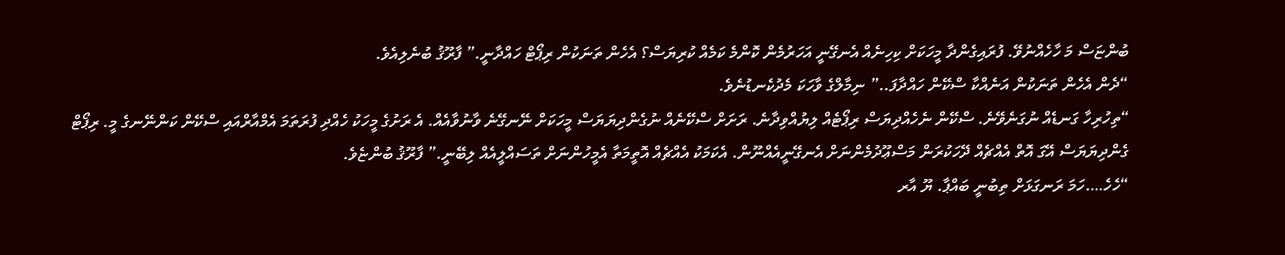ބުންޏަސް މަ ހާހެއްނުވޭ. ފުރައިގެންދާ މީހަކަށް ކިހިނެއް އެނގޭނީ އަހަރުމެން ކޮންމެ ކަމެއް ކުރިޔަސް؟ އެހެން ތަނަކުން ރިޕޯޓް ހައްދާނީ.” ފާރޫޤު ބުނެލިއެވެ.
“ދެން އެހެން ތަނަކުން އަނެއްކާ ސްކޭން ހައްދާފަ..” ނިމާލްގެ ވާހަކަ މެދުކެނޑުނެވެ.
“ތިހުރިހާ ގަނޑެއް ނުގަނެވޭނެ. ސްކޭން ނެހެއްދިޔަސް ރިޕޯޓެއް ލިޔުއްވިދާނެ. ރަށަށް ސްކޭނެއް ނުގެންދިޔަޔަސް މީހަކަށް ނޭނގޭނެ ވާނުވާއެއް. އެ ރަށުގެ މީހަކު ހެއްދި ފުރަތަމަ އެމްއާރްއައި ސްކޭން ކަންނޭނގެ މީ. ރިޕޯޓް ގެންދިޔަޔަސް އޭގަ އޮތް އެއްޗެއް ދޭހަކުރަން މަސްޢޫދުމެންނަށް އެނގޭނީއެއްނޫން. އެކަމަކު އެއްޗެއް އޮތީމަތާ އެމީހުންނަށް ތަސައްލީއެއް ލިބޭނީ.” ފާރޫޤު ބުންޏެވެ.
“ހެހެ….ހަމަ ރަނގަޅަށް ތިބުނީ ބައްޕާ. ޔޫ އާރ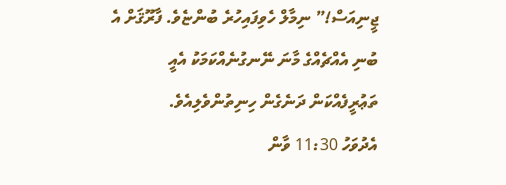ޖީނިއަސް!” ނިމާލް ހެވިފައިހުރެ ބުންޏެވެ. ފާރޫޤަށް އެ ބުނި އެއްޗެއްގެ މާނަ ނޭނގުނެއްކަމަކު އެއީ ތަޢުރީފެއްކަން ދަނެގެން ހިނިތުންވެލިއެވެ.
އެދުވަހު 11:30 ވާން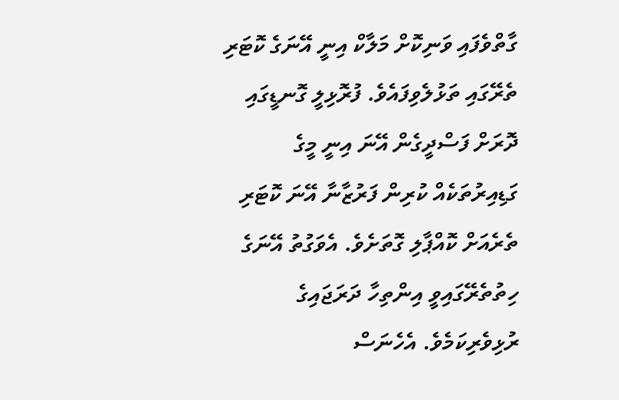ގާތްވެފައި ވަނިކޮށް މަލާކް އިނީ އޭނަގެ ކޮޓަރި ތެރޭގައި ތަޅުލެވިފައެވެ. ފުރޮޅިލީ ގޮނޑީގައި ދޮރަށް ފަސްދީގެން އޭނަ އިނީ މީގެ ގަޑިއިރުތަކެއް ކުރިން ފަރުޒާނާ އޭނަ ކޮޓަރި ތެރެއަށް ކޮއްޕާލި ގޮތަށެވެ. އެވަގުތު އޭނަގެ ހިތުތެރޭގައިވީ އިންތިހާ ދަރަޖައިގެ ރުޅިވެރިކަމެވެ. އެހެނަސް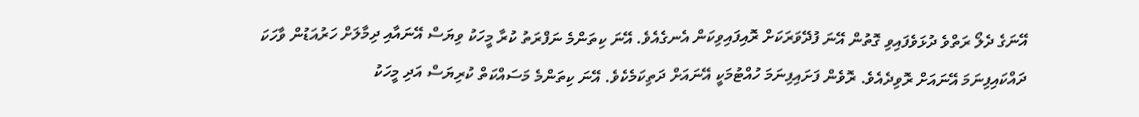އޭނަގެ ދެލޯ ރަތްވެ ދުޅަވެފައިވި ގޮތުން އޭނަ ފުދޭވަރަކަށް ރޮއިފައިވިކަން އެނގެއެވެ. އޭނަ ކިތަންމެ ނަފްރަތު ކުރާ މީހަކު ވިޔަސް އޭނައާއި ދިމާލަށް ހަރުއަޑުން ވާހަކަ ދައްކައިފިނަމަ އޭނައަށް ރޮވިދެއެވެ. ރޮވެން ފަށައިފިނަމަ ހުއްޓުމަކީ އޭނައަށް ދަތިކަމެކެވެ. އޭނަ ކިތަންމެ މަސައްކަތް ކުރިޔަސް އަދި މީހަކު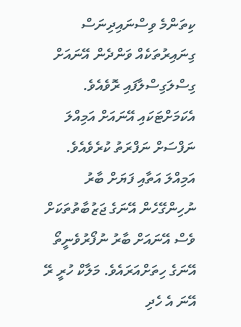ކިތަންމެ ވިސްނައިދިނަސް ގިނައިރުތަކެއް ވަންދެން އޭނައަށް ގިސްލަގިސްލާފައި ރޮވެއެވެ. އެކަމަށްޓަކައި އޭނައަށް އަމިއްލަ ނަފްސަށް ނަފްރަތު ކުރެވެއެވެ. އަމިއްލަ އަތާއި ފަޔަށް ބާރު ނުހިންގޭހެން އޭނަގެ ޖަޒުބާތުތަކަށް ވެސް އޭނައަށް ބާރު ނުފޯރުވެނީތޯ އޭނަގެ ހިތަށްއަރައެވެ. މަލާކް ހުރީ ރޭ އޭނަ އެ ހެދި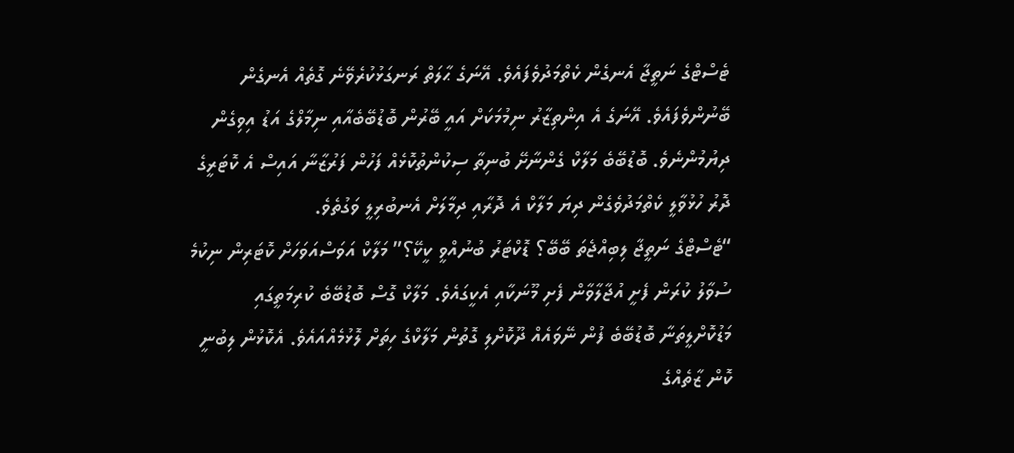ޓެސްޓްގެ ނަތީޖާ އެނގެން ކެތްމަދުވެފައެވެ. އޭނަގެ ޙާލަތް ރަނގަޅުކުރެވޭނެ ގޮތެއް އެނގެން ބޭނުންވެފައެވެ. އޭނަގެ އެ އިންތިޒާރު ނިމުމަކަށް އައީ ބޭރުން ބޮޑުބޭބެއާއި ނިމާލްގެ އަޑު އިވިގެން ދިޔުމުންނެވެ. ބޮޑުބޭބެ މަލާކް ގެންނާށޭ ބުނިތާ ސިކުންތުކޮޅެއް ފަހުން ފަރުޒާނާ އައިސް އެ ކޮޓަރީގެ ދޮރު ހުޅުވާލީ ކެތްމަދުވެގެން ދިޔަ މަލާކް އެ ދޮރާއި ދިމާލަށް އެނބުރިލީ ވަގުތެވެ.
“ޓެސްޓްގެ ނަތީޖާ ލިބިއްޖެތަ ބޭބޭ؟ ޑޮކްޓަރު ބުނުއްވީ ކީކޭ؟” މަލާކް އަވަސްއަވަހަށް ކޮޓަރިން ނިކުމެ ސުވާލު ކުރަން ފެށީ އުޖާލާވާން ފެށި މޫނަކާއި އެކީގައެވެ. މަލާކް ގޮސް ބޮޑުބޭބެ ކުރިމަތީގައި މަޑުކޮށްލީތަނާ ބޮޑުބޭބެ ފުން ނޭވައެއް ދޫކޮށްލި ގޮތުން މަލާކްގެ ހިތަށް ލޮޅުމެއްއައެވެ. އެކޮޅުން ލިބުނީ ކޮން ޒާތެއްގެ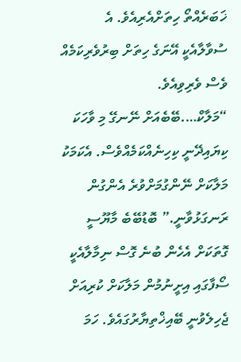ޚަބަރެއްތޯ ހިތަށްއެރިއެވެ. އެ ސުވާލާއެކީ އޭނަގެ ހިތަށް ބިރުވެރިކަމެއް ވެސް ވެރިވިއެވެ.
“މަލާކް….ބޭބެއަށް ނޭނގޭ މި ވާހަކަ ކިޔައިދޭނީ ކިހިނެއްކަމެއްވެސް. އެކަމަކު މަލާކަށް ނޭންގުމަށްވުރެ އެންގުން ރަނގަޅުވާނީ.” ބޮޑުބޭބެ މާޔޫސީ ގޮތަކަށް އެހެން ބުނެ ގޮސް ނިމާލާއެކީ ސޯފާގައި އިށީނުމުން މަލާކަށް ކުރިއަށް ޖެހިލެވުނީ ބޭއިޚްތިޔާރުގައެވެ. ހަމަ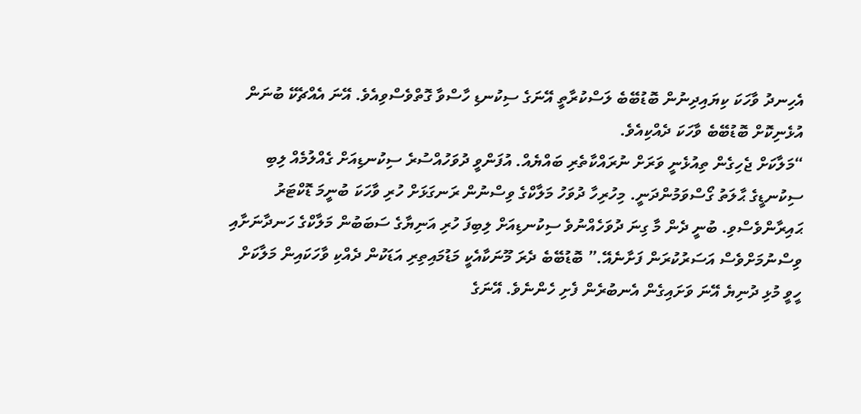އެހިނދު ވާހަކަ ކިޔައިދިނުން ބޮޑުބޭބެ ލަސްކުރާތީ އޭނަގެ ސިކުނޑި ހާސްވާ ގޮތްވެސްވިއެވެ. އޭނަ އެއްޗެކޭ ބުނަން އުޅެނިކޮށް ބޮޑުބޭބެ ވާހަކަ ދެއްކިއެވެ.
“މަލާކަށް ޖެހިގެން ތިއުޅެނީ ވަރަށް ނުރައްކާތެރި ބައްޔެއް. އުފަންވީ ދުވަހުއްސުރެ ސިކުނޑިއަށް ގެއްލުމެއް ލިބި ސިކުނޑީގެ ޙާލަތު ގޯސްވަމުންދަނީ. މިހުރިހާ ދުވަހު މަލާކްގެ ވިސްނުން ރަނގަޅަށް ހުރި ވާހަކަ ބުނީމަ ޑޮކްޓަރު ޙައިރާންވެސްވި. ބުނީ ދެން މާ ގިނަ ދުވަހެއްނުވެ ސިކުނޑިއަށް ލިބިފަ ހުރި އަނިޔާގެ ސަބަބުން މަލާކްގެ ހަނދާނަށާއި ވިސްނުމަށްވެސް އަސަރުކުރަން ފަށާނެއޭ.” ބޮޑުބޭބެ ދެރަ މޫނަކާއެކީ މަޑުމައިތިރި އަޑަކުން ދެއްކި ވާހަކައިން މަލާކަށް ހީވީ މުޅި ދުނިޔެ އޭނަ ވަށައިގެން އެނބުރެން ފެށި ހެންނެވެ. އޭނަގެ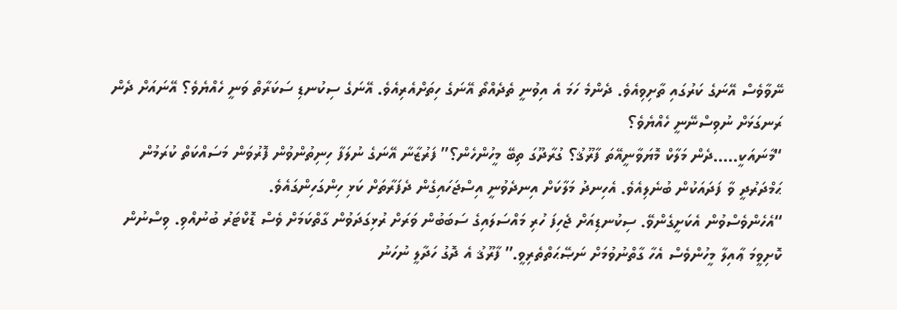ނޭވާވެސް އޭނަގެ ކަރުގައި ތާށިވިއެވެ. ދެންމެ ހަމަ އެ އިވުނީ ތެދެއްތޯ އޭނަގެ ހިތަށްއެރިއެވެ. އޭނަގެ ސިކުނޑި ސަކަރާތް ވަނީ ހެއްޔެވެ؟ އޭނައަށް ދެން ރަނގަޅަށް ނުވިސްނޭނީ ހެއްޔެވެ؟
“މާނައަކީ…..ދެން މަލާކް މޮޔަވާނީއޭތަ ފާރޫޤު؟ ގުރާދޫގަ ތިބޭ މީހުންހެން؟” ފަރުޒާނާ އޭނަގެ ނުލަފާ ހިނިތުންވުން ފޮރުވަން މަސައްކަތް ކުރަމުން ޙަމްދަރުދީ ވާ ފަދައަކުން ބުނެލިއެވެ. އެހިނދު މަލާކަށް އިނދެވުނީ އިސްޖަހައިގެން ދެފަރާތަށް ކަޅި ހިންގަހިންގައެވެ.
“އެހެންވެސްވުން އެކަށީގެންވޭ. ސިކުނޑިއަށް ޖެހިފަ ހުރި މައްސަލައިގެ ސަބަބުން ވަރަށް ރުޅިގަދަވުން ގާތްކަމަށް ވެސް ޑޮކްޓަރު ބުނުއްވި. ވިސްނުން ކޮށިވީމަ ޢާއިލާ މީހުންވެސް އެހާ ގާތްނުވުމަށް ނަޞޭޙަތްތެރިވީ.” ފާރޫޤު އެ ދޮގު ހަދާލީ ނުހަނު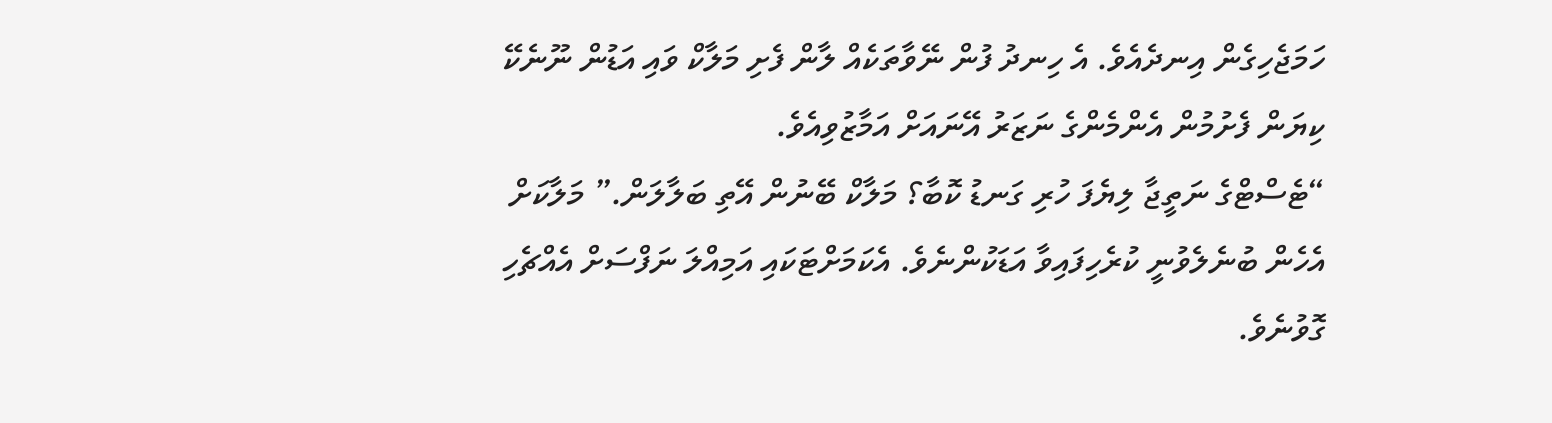ހަމަޖެހިގެން އިނދެއެވެ. އެ ހިނދު ފުން ނޭވާތަކެއް ލާން ފެށި މަލާކް ވައި އަޑުން ނޫނެކޭ ކިޔަން ފެށުމުން އެންމެންގެ ނަޒަރު އޭނައަށް އަމާޒުވިއެވެ.
“ޓެސްޓްގެ ނަތީޖާ ލިޔެފަ ހުރި ގަނޑު ކޮބާ؟ މަލާކް ބޭނުން އޭތި ބަލާލަން.” މަލާކަށް އެހެން ބުނެލެވުނީ ކުރެހިފައިވާ އަޑަކުންނެވެ. އެކަމަށްޓަކައި އަމިއްލަ ނަފްސަށް އެއްޗެހި ގޮވުނެވެ.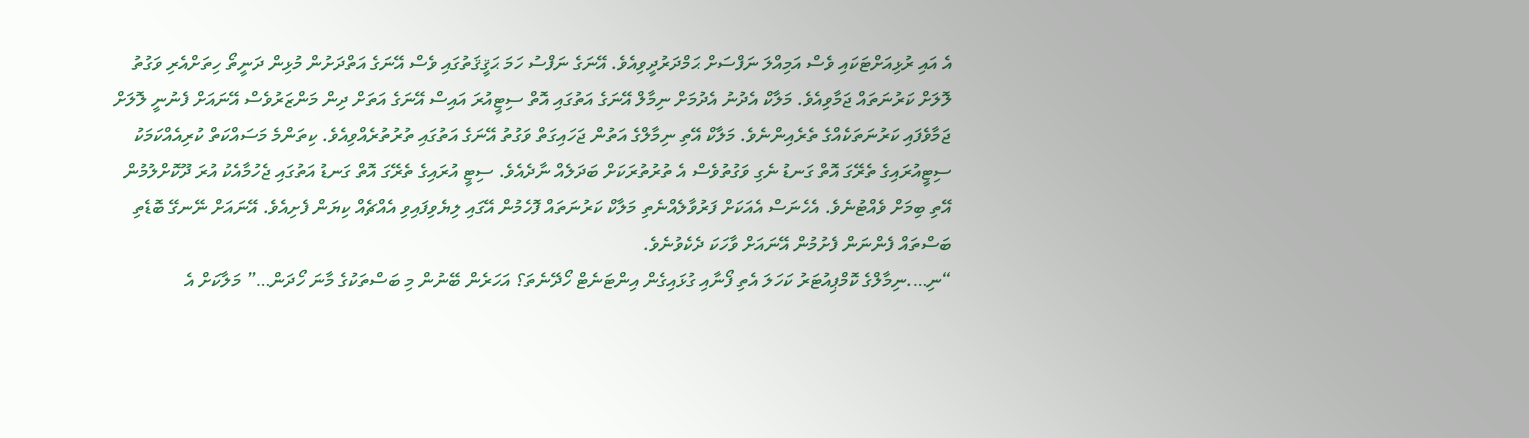އެ އައި ރުޅިއަށްޓަކައި ވެސް އަމިއްލަ ނަފްސަށް ޙަމްދަރުދީވިއެވެ. އޭނަގެ ނަފްސު ހަމަ ޙަޤީޤަތުގައި ވެސް އޭނަގެ އަތްދަށުން މުޅިން ދަނީތޯ ހިތަށްއެރި ވަގުތު ލޮލަށް ކަރުނަތައް ޖަމާވިއެވެ. މަލާކް އެދުނު އެދުމަށް ނިމާލް އޭނަގެ އަތުގައި އޮތް ސިޓީއުރަ އައިސް އޭނަގެ އަތަށް ދިން މަންޒަރުވެސް އޭނައަށް ފެނުނީ ލޮލަށް ޖަމާވެފައި ކަރުނަތަކެއްގެ ތެރެއިންނެވެ. މަލާކް އޭތި ނިމާލްގެ އަތުން ޖަހައިގަތް ވަގުތު އޭނަގެ އަތުގައި ތުރުތުރެއްވިއެވެ. ކިތަންމެ މަސައްކަތް ކުރިއެއްކަމަކު ސިޓީއުރައިގެ ތެރޭގަ އޮތް ގަނޑު ނެގި ވަގުތުވެސް އެ ތުރުތުރަކަށް ބަދަލެއް ނާދެއެވެ. ސިޓީ އުރައިގެ ތެރޭގަ އޮތް ގަނޑު އަތުގައި ޖެހުމާއެކު އުރަ ދޫކޮށްލުމުން އޭތި ބިމަށް ވެއްޓުނެވެ. އެހެނަސް އެއަކަށް ފަރުވާލެއްނެތި މަލާކް ކަރުނަތައް ފޮހެމުން އޭގައި ލިޔެވިފައިވި އެއްޗެއް ކިޔަން ފެށިއެވެ. އޭނައަށް ނޭނގޭ ބޮޑެތި ބަސްތައް ފެންނަން ފެށުމުން އޭނައަށް ވާހަކަ ދެކެވުނެވެ.
“ނި….ނިމާލްގެ ކޮމްޕިއުޓަރު ކަހަލަ އެތި ފޯނާއި ގުޅައިގެން އިންޓަނެޓް ހޯދޭނެތަ؟ އަހަރެން ބޭނުން މި ބަސްތަކުގެ މާނަ ހޯދަން…” މަލާކަށް އެ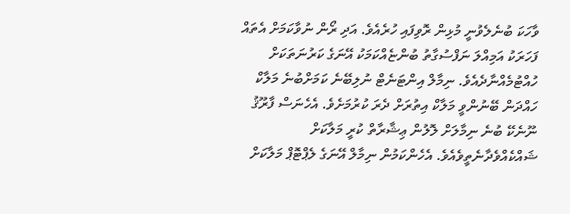ވާހަކަ ބުނެލެވުނީ މުޅިން ރޮވިފައި ހުރެއެވެ. އަދި ރޯން ނުވާކަމަށް އެތައް ފަހަރަކު އަމިއްލަ ނަފްސުގާތު ބުންޏެއްކަމަކު އޭނަގެ ކަރުނަތަކަށް ހުއްޓުމެއްނާދެއެވެ. ނިމާލް އިންޓަނެޓް ނުލިބޭނެ ކަމަށްބުނެ މަލާކް ހައްދަން ބޭނުންވީ މަލާކް އިތުރަށް ދެރަ ކުރުމަށެވެ. އެހެނަސް ފާރޫޤު ނޫނެކޭ ބުނެ ނިމާލަށް ލޮލުން ޢިޝާރާތް ކުރީ މަލާކަށް ޝައްކެއްވެދާނެތީވެއެވެ. އެހެންކަމުން ނިމާލް އޭނަގެ ލެޕްޓޮޕް މަލާކަށް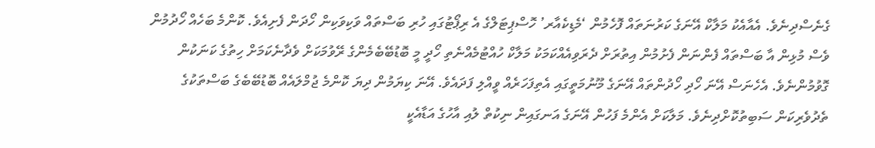ގެނެސްދިނެވެ. އެއާއެކު މަލާކް އޭނަގެ ކަރުނަތައް ފޮހެމުން ‘މެޑިކެއާރ’ ހޮސްޕިޓަލްގެ އެ ރިޕޯޓުގައި ހުރި ބަސްތައް ވަކިވަކިން ހޯދަން ފެށިއެވެ. ކޮންމެ ބަހެއް ހޯދުމުން ވެސް މުޅިން އާ ބަސްތައް ފެންނަން ފެށުމުން އިތުރަށް ދެރަވިއެއްކަމަކު މަލާކް ހުއްޓުމެއްނެތި ހޯދީ މީ ބޮޑުބޭބެމެންގެ ރޭވުމަކަށް ވެދާނެކަމަށް ހިތުގެ ކަނަކުން ގޮވުމުންނެވެ. އެހެނަސް އޭނަ ހޯދި ހޯދުންތައް އޭނަގެ މޫނުމަތީގައި އެތިފަހަރެއް ވީއްލި ފަދައެވެ. އޭނަ ކިޔަމުން ދިޔަ ކޮންމެ ޖުމްލައެއް ބޮޑުބޭބެގެ ބަސްތަކުގެ ތެދުވެރިކަން ސަބިތުކޮށްދިނެވެ. މަލާކަށް އެންމެ ފަހުން އޭނަގެ އަނގައިން ނިކުތް ލުއި އާހުގެ އަޑާއެކީ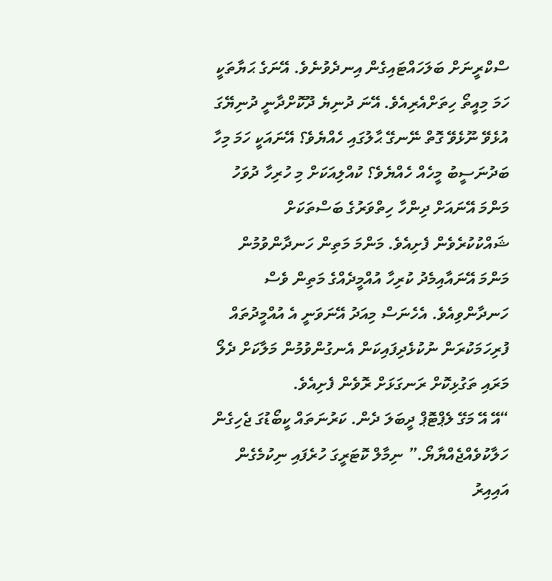ސްކްރީނަށް ބަލަހައްޓައިގެން އިނދެވުނެވެ. އޭނަގެ ޙަޔާތަކީ ހަމަ މިއީތޯ ހިތަށްއެރިއެވެ. އޭނަ ދުނިޔެ ދޫކޮށްދާނީ ދުނިޔޭގަ އުޅެވޭ ނޫޅެވޭ ގޮތް ނޭނގޭ ޙާލުގައި ހެއްޔެވެ؟ އޭނައަކީ ހަމަ މިހާ ބަދުނަސީބު މީހެއް ހެއްޔެވެ؟ ކުއްލިއަކަށް މި ހުރިހާ ދުވަހު މަންމަ އޭނައަށް ދިންހާ ހިތްވަރުގެ ބަސްތަކަށް ޝައްކުކުރެވެން ފެށިއެވެ. މަންމަ މަތިން ހަނދާންވުމުން މަންމަ އޭނައާއިމެދު ކުރިހާ އުއްމީދެއްގެ މަތިން ވެސް ހަނދާންވިއެވެ. އެހެނަސް މިއަދު އޭނަވަނީ އެ އުއްމީދުތައް ފުރިހަމަކުރަން ނުކުޅެދިފައިކަން އެނގުންވުމުން މަލާކަށް ދެލޯ މަރައި ތަގުޅިކޮށް ރަނގަޅަށް ރޮވެން ފެށިއެވެ.
“އޭ އޭ މަގޭ ލެޕްޓޮޕް ދީބަލަ ދެން. ކަރުނަތައް ކީބޯޑުގަ ޖެހިގެން ހަލާކުވެއްޖެއްޔާޔޯ.” ނިމާލް ކޮޓަރީގަ ހުރެފައި ނިކުމެގެން އައިއިރު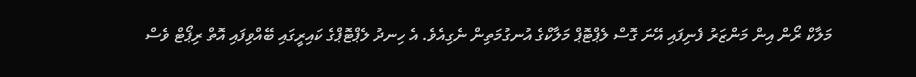މަލާކް ރޯން އިން މަންޒަރު ފެނިފައި އޭނަ ގޮސް ލެޕްޓޮޕް މަލާކްގެ އުނގުމަތިން ނެގިއެވެ. އެ ހިނދު ލެޕްޓޮޕްގެ ކައިރީގައި ބޭއްވިފައި އޮތް ރިޕޯޓް ވެސް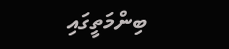ބިންމަތީގައި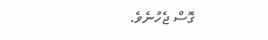ގޮސް ޖެހުނެވެ.